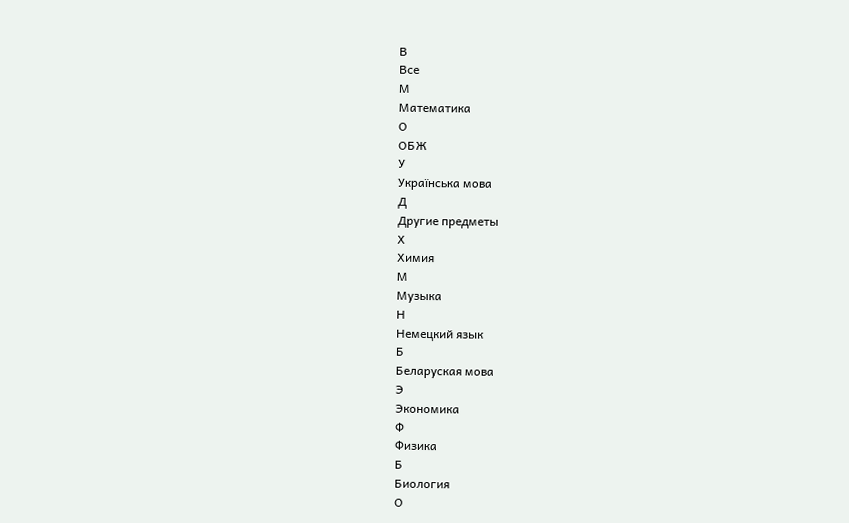В
Все
М
Математика
О
ОБЖ
У
Українська мова
Д
Другие предметы
Х
Химия
М
Музыка
Н
Немецкий язык
Б
Беларуская мова
Э
Экономика
Ф
Физика
Б
Биология
О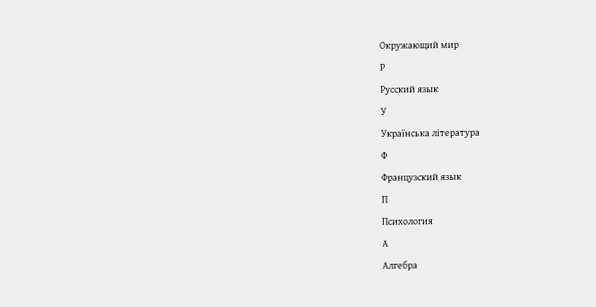Окружающий мир
Р
Русский язык
У
Українська література
Ф
Французский язык
П
Психология
А
Алгебра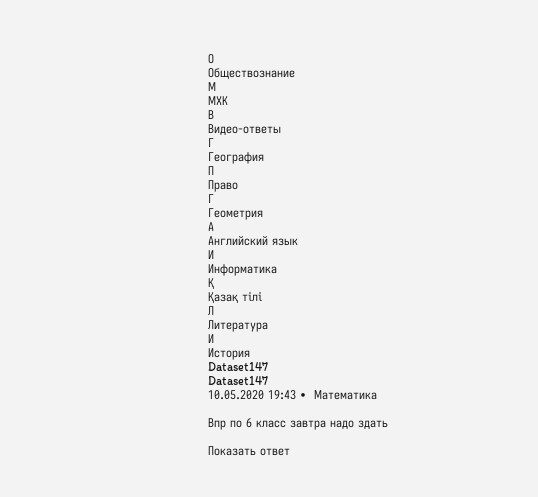О
Обществознание
М
МХК
В
Видео-ответы
Г
География
П
Право
Г
Геометрия
А
Английский язык
И
Информатика
Қ
Қазақ тiлi
Л
Литература
И
История
Dataset147
Dataset147
10.05.2020 19:43 •  Математика

Впр по 6 класс завтра надо здать

Показать ответ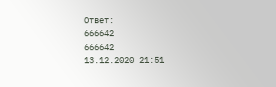Ответ:
666642
666642
13.12.2020 21:51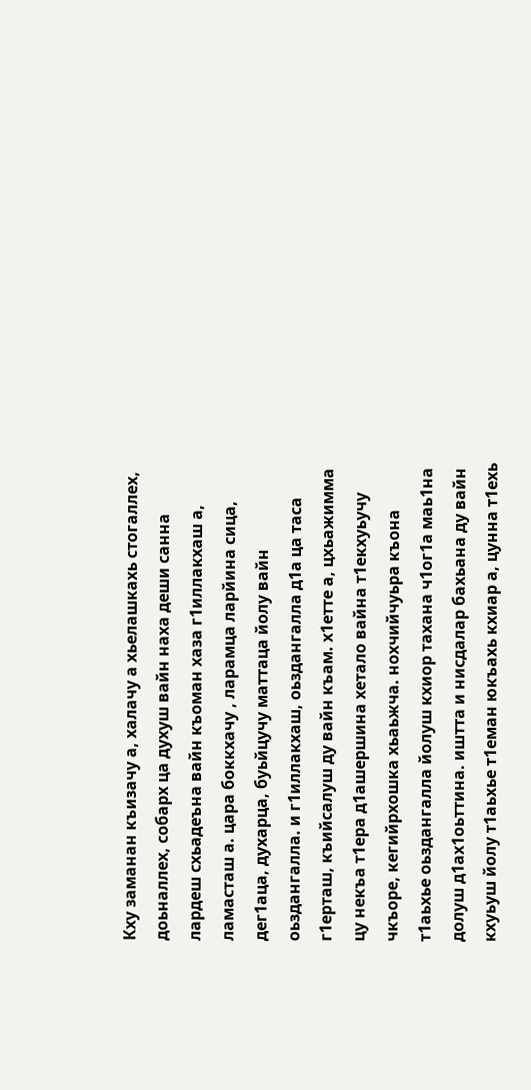Кху заманан къизачу а, халачу а хьелашкахь стогаллех, доьналлех, собарх ца духуш вайн наха деши санна лардеш схьадеъна вайн къоман хаза г1иллакхаш а, ламасташ а. цара боккхачу , ларамца ларйина сица, дег1аца, духарца, буьйцучу маттаца йолу вайн оьздангалла. и г1иллакхаш, оьздангалла д1а ца таса г1ерташ, къийсалуш ду вайн къам. х1етте а, цхьажимма цу некъа т1ера д1ашершина хетало вайна т1екхуьучу чкъоре, кегийрхошка хьаьжча. нохчийчуьра къона т1аьхье оьздангалла йолуш кхиор тахана ч1ог1а маь1на долуш д1ах1оьттина. иштта и нисдалар бахьана ду вайн кхуьуш йолу т1аьхье т1еман юкъахь кхиар а, цунна т1ехь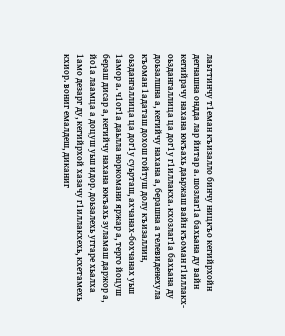лаьттинчу т1еман къизалло бинчу ницкъо кегийрхойн дегнашна ондда лар йитар а. шозлаг1а бахьана ду вайн кегийрачу нахана юкъахь даьржаш вайн къоман г1иллакх-оьздангаллица ца дог1у г1иллакха. кхозлаг1а бахьана ду доьзалшна а, кегийчу нахана а, берашна а телевиденехула къоман 1адаташ дохош гойтуш долу къизаллин, оьздангаллица ца дог1у суьрташ, ахчанах-бохчанах уьш 1амор а. ч1ог1а даьлла норкомани яржар а, терго йоцуш бераш дисар а, кегийчу нахана юкъахь зуламаш даржор а, йо1а лаамца а доцуш уьш идор. доьзалехь уггаре хьалха 1амо дезарг ду, кегийрхой хазачу г1иллакхехь, кхетамехь кхиор. вониг емалдеш, диканиг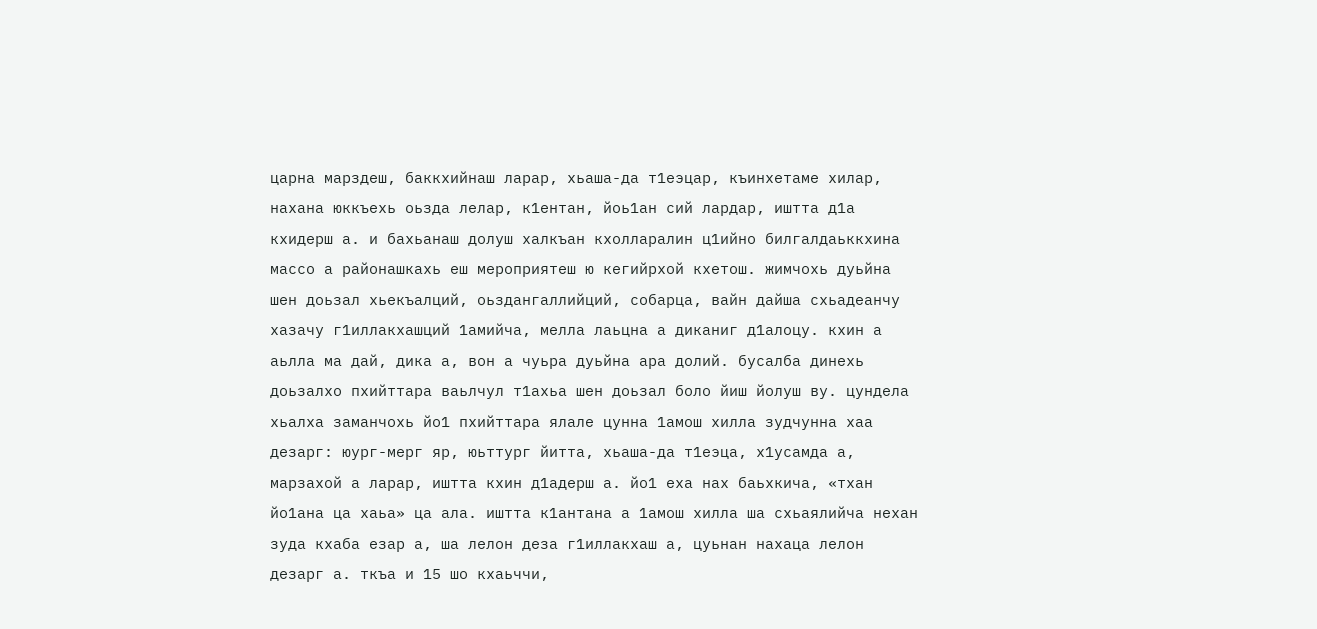царна марздеш, баккхийнаш ларар, хьаша-да т1еэцар, къинхетаме хилар, нахана юккъехь оьзда лелар, к1ентан, йоь1ан сий лардар, иштта д1а кхидерш а. и бахьанаш долуш халкъан кхолларалин ц1ийно билгалдаьккхина массо а районашкахь еш мероприятеш ю кегийрхой кхетош. жимчохь дуьйна шен доьзал хьекъалций, оьздангаллийций, собарца, вайн дайша схьадеанчу хазачу г1иллакхашций 1амийча, мелла лаьцна а диканиг д1алоцу. кхин а аьлла ма дай, дика а, вон а чуьра дуьйна ара долий. бусалба динехь доьзалхо пхийттара ваьлчул т1ахьа шен доьзал боло йиш йолуш ву. цундела хьалха заманчохь йо1 пхийттара ялале цунна 1амош хилла зудчунна хаа дезарг: юург-мерг яр, юьттург йитта, хьаша-да т1еэца, х1усамда а, марзахой а ларар, иштта кхин д1адерш а. йо1 еха нах баьхкича, «тхан йо1ана ца хаьа» ца ала. иштта к1антана а 1амош хилла ша схьаялийча нехан зуда кхаба езар а, ша лелон деза г1иллакхаш а, цуьнан нахаца лелон дезарг а. ткъа и 15 шо кхаьччи,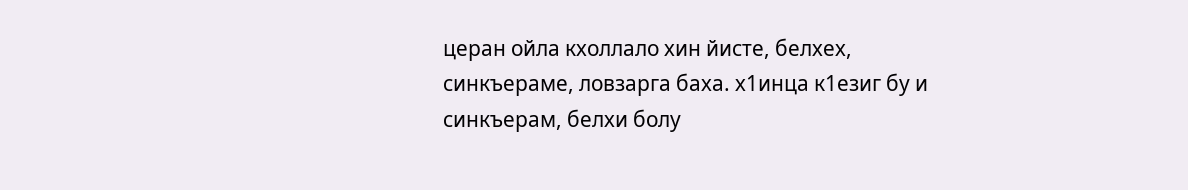церан ойла кхоллало хин йисте, белхех, синкъераме, ловзарга баха. х1инца к1езиг бу и синкъерам, белхи болу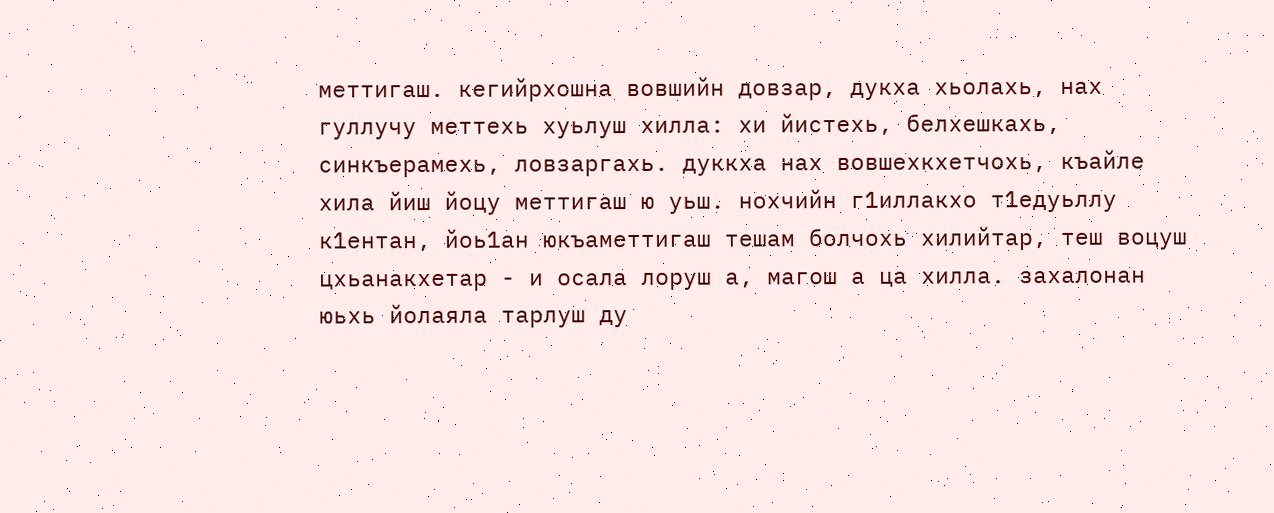меттигаш. кегийрхошна вовшийн довзар, дукха хьолахь, нах гуллучу меттехь хуьлуш хилла: хи йистехь, белхешкахь, синкъерамехь, ловзаргахь. дуккха нах вовшехкхетчохь, къайле хила йиш йоцу меттигаш ю уьш. нохчийн г1иллакхо т1едуьллу к1ентан, йоь1ан юкъаметтигаш тешам болчохь хилийтар, теш воцуш цхьанакхетар - и осала лоруш а, магош а ца хилла. захалонан юьхь йолаяла тарлуш ду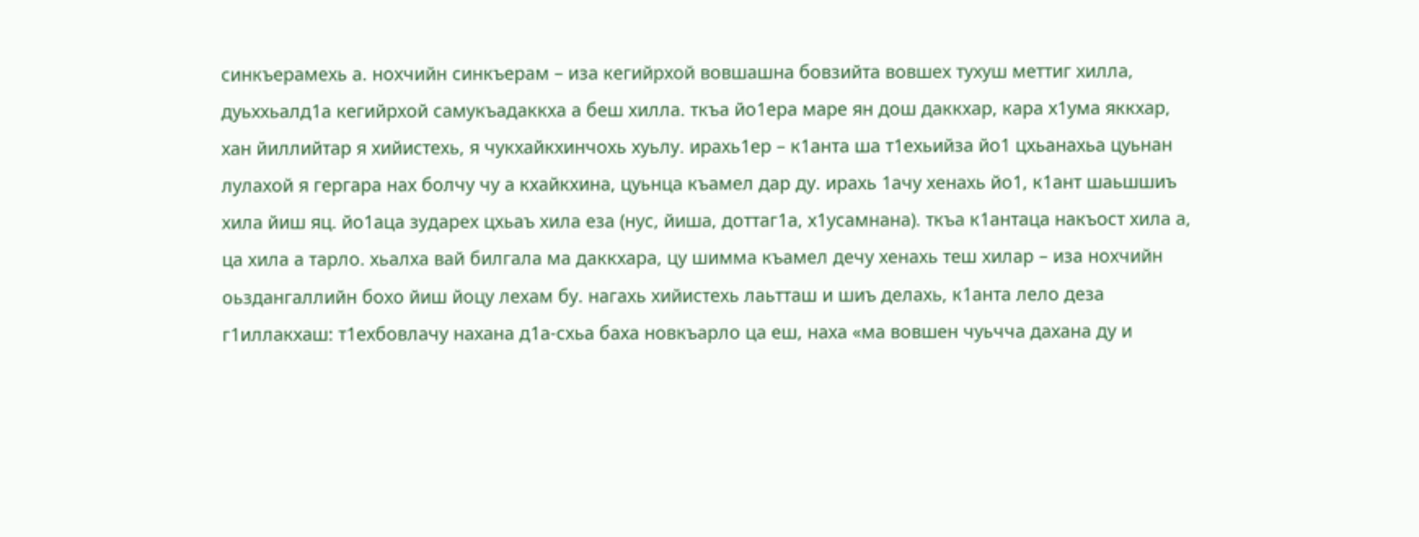синкъерамехь а. нохчийн синкъерам – иза кегийрхой вовшашна бовзийта вовшех тухуш меттиг хилла, дуьххьалд1а кегийрхой самукъадаккха а беш хилла. ткъа йо1ера маре ян дош даккхар, кара х1ума яккхар, хан йиллийтар я хийистехь, я чукхайкхинчохь хуьлу. ирахь1ер – к1анта ша т1ехьийза йо1 цхьанахьа цуьнан лулахой я гергара нах болчу чу а кхайкхина, цуьнца къамел дар ду. ирахь 1ачу хенахь йо1, к1ант шаьшшиъ хила йиш яц. йо1аца зударех цхьаъ хила еза (нус, йиша, доттаг1а, х1усамнана). ткъа к1антаца накъост хила а, ца хила а тарло. хьалха вай билгала ма даккхара, цу шимма къамел дечу хенахь теш хилар – иза нохчийн оьздангаллийн бохо йиш йоцу лехам бу. нагахь хийистехь лаьтташ и шиъ делахь, к1анта лело деза г1иллакхаш: т1ехбовлачу нахана д1а-схьа баха новкъарло ца еш, наха «ма вовшен чуьчча дахана ду и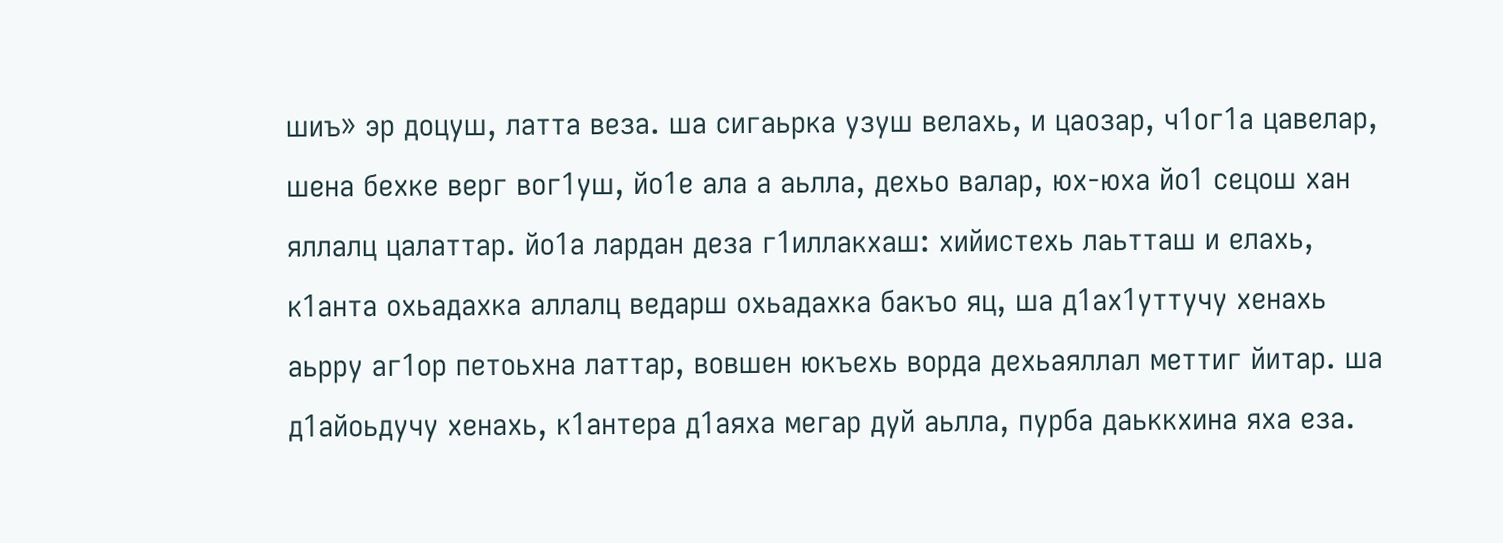шиъ» эр доцуш, латта веза. ша сигаьрка узуш велахь, и цаозар, ч1ог1а цавелар, шена бехке верг вог1уш, йо1е ала а аьлла, дехьо валар, юх-юха йо1 сецош хан яллалц цалаттар. йо1а лардан деза г1иллакхаш: хийистехь лаьтташ и елахь, к1анта охьадахка аллалц ведарш охьадахка бакъо яц, ша д1ах1уттучу хенахь аьрру аг1ор петоьхна латтар, вовшен юкъехь ворда дехьаяллал меттиг йитар. ша д1айоьдучу хенахь, к1антера д1аяха мегар дуй аьлла, пурба даьккхина яха еза.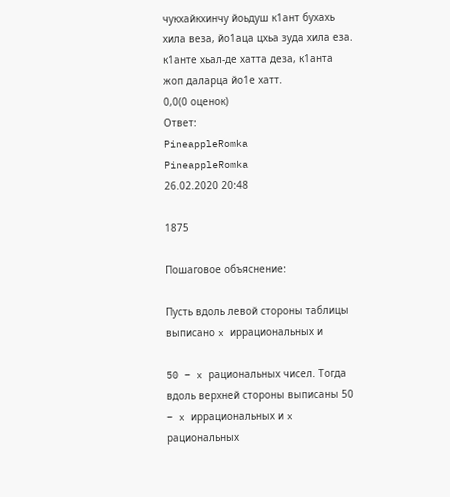чукхайкхинчу йоьдуш к1ант бухахь хила веза, йо1аца цхьа зуда хила еза. к1анте хьал-де хатта деза, к1анта жоп даларца йо1е хатт.
0,0(0 оценок)
Ответ:
PineappleRomka
PineappleRomka
26.02.2020 20:48

1875

Пошаговое объяснение:

Пусть вдоль левой стороны таблицы выписано x иррациональных и

50 – x рациональных чисел. Тогда вдоль верхней стороны выписаны 50 – x иррациональных и x рациональных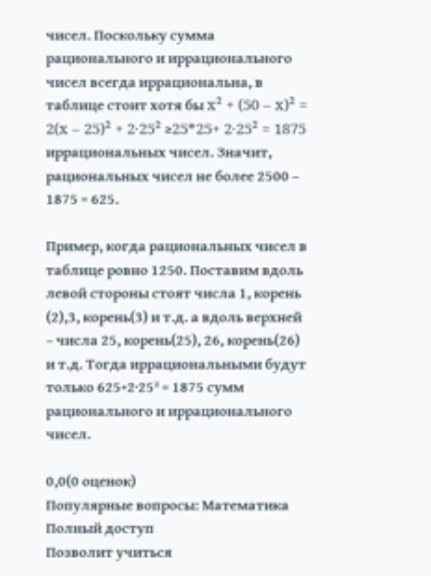чисел. Поскольку сумма рационального и иррационального чисел всегда иррациональна, в таблице стоит хотя бы x² + (50 – x)² = 2(x – 25)² + 2·25² ≥25*25+ 2·25² = 1875 иррациональных чисел. Значит, рациональных чисел не более 2500 – 1875 = 625.

Пример, когда рациональных чисел в таблице ровно 1250. Поставим вдоль левой стороны стоят числа 1, корень (2),3, корень(3) и т.д. а вдоль верхней – числа 25, корень(25), 26, корень(26) и т.д. Тогда иррациональными будут только 625+2·25² = 1875 сумм рационального и иррационального чисел.

0,0(0 оценок)
Популярные вопросы: Математика
Полный доступ
Позволит учиться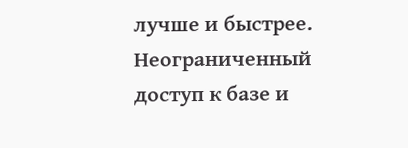лучше и быстрее. Неограниченный доступ к базе и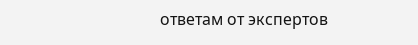ответам от экспертов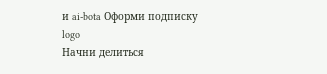и ai-bota Оформи подписку
logo
Начни делиться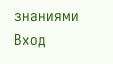знаниями
Вход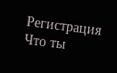Регистрация
Что ты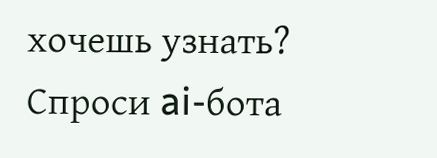хочешь узнать?
Спроси ai-бота